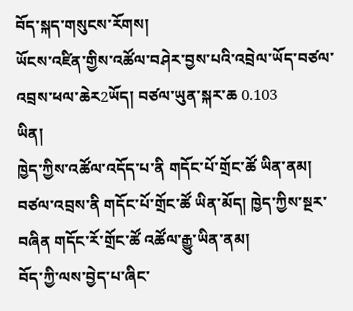བོད་སྐད་གསུངས་རོགས།
ཡོངས་འཛིན་གྱིས་འཚོལ་བཤེར་བྱས་པའི་འབྲེལ་ཡོད་བཙལ་འབྲས་ཕལ་ཆེར2ཡོད། བཙལ་ཡུན་སྐར་ཆ 0.103
ཡིན།
ཁྱེད་ཀྱིས་འཚོལ་འདོད་པ་ནི གདོང་པོ་གྲོང་ཚོ ཡིན་ནམ།
བཙལ་འབྲས་ནི གདོང་པོ་གྲོང་ཚོ ཡིན་མོད། ཁྱེད་ཀྱིས་སྔར་བཞིན གདོང་རོ་གྲོང་ཚོ འཚོལ་རྒྱུ་ཡིན་ནམ།
བོད་ཀྱི་ལས་བྱེད་པ་ཞིང་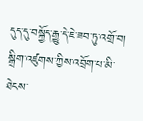དུད་དུ་བསྐྱོད་རྒྱུ་དེ་ཇེ་ཟབ་ཏུ་འགྲོ་བ།
སྒྲིག་འཛུགས་ཀྱིས་འབྲོག་པ་མི་ཐེངས་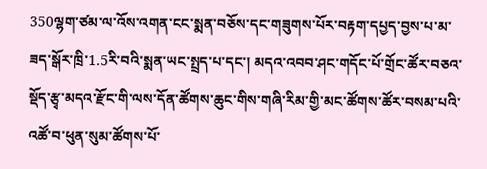350ལྷག་ཙམ་ལ་འོས་འགན་ངང་སྨན་བཅོས་དང་གཟུགས་པོར་བརྟག་དཔྱད་བྱས་པ་མ་ཟད་སྒོར་ཁྲི་1.5རི་བའི་སྨན་ཡང་སྤྲད་པ་དང་། མདའ་འབབ་ཤང་གདོང་པོ་གྲོང་ཚོར་བཅའ་སྡོད་རྩྭ་མདའ་རྫོང་གི་ལས་དོན་ཚོགས་ཆུང་གིས་གཞི་རིམ་གྱི་མང་ཚོགས་ཚོར་བསམ་པའི་འཚོ་བ་ཕུན་སུམ་ཚོགས་པོ་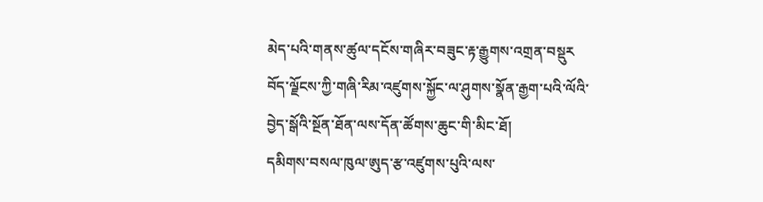མེད་པའི་གནས་ཚུལ་དངོས་གཞིར་བཟུང་རྟ་རྒྱུགས་འགྲན་བསྡུར
བོད་ལྗོངས་ཀྱི་གཞི་རིམ་འཛུགས་སྐྱོང་ལ་ཤུགས་སྣོན་རྒྱག་པའི་ལོའི་བྱེད་སྒོའི་སྔོན་ཐོན་ལས་དོན་ཚོགས་ཆུང་གི་མིང་ཐོ།
དམིགས་བསལ་ཁུལ་ཨུད་རྩ་འཛུགས་པུའི་ལས་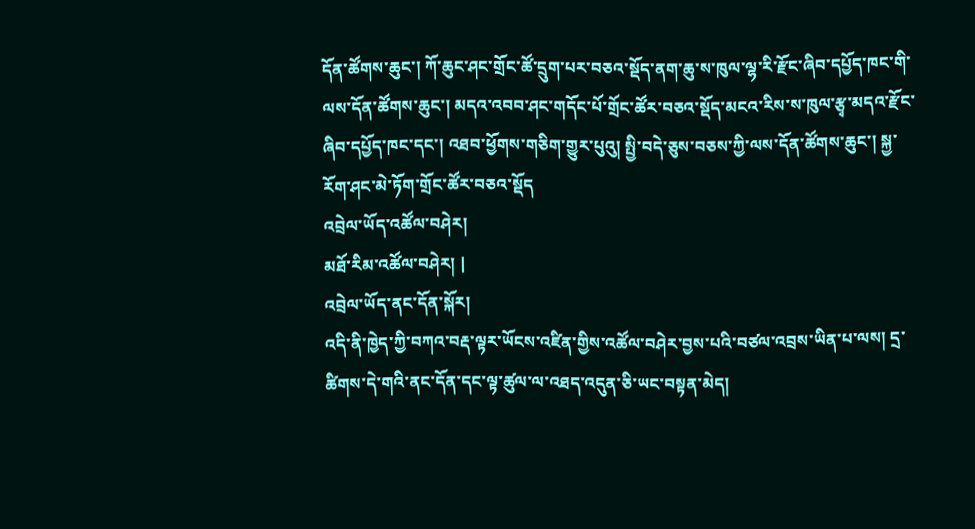དོན་ཚོགས་ཆུང་། ཀོ་ཆུང་ཤང་གྲོང་ཚོ་དྲུག་པར་བཅའ་སྡོད་ནག་ཆུ་ས་ཁུལ་ལྷ་རི་རྫོང་ཞིབ་དཔྱོད་ཁང་གི་ལས་དོན་ཚོགས་ཆུང་། མདའ་འབབ་ཤང་གདོང་པོ་གྲོང་ཚོར་བཅའ་སྡོད་མངའ་རིས་ས་ཁུལ་རྩྭ་མདའ་རྫོང་ཞིབ་དཔྱོད་ཁང་དང་། འཐབ་ཕྱོགས་གཅིག་གྱུར་པུའུ། སྤྱི་བདེ་ཅུས་བཅས་ཀྱི་ལས་དོན་ཚོགས་ཆུང་། སྐྱ་རོག་ཤང་མེ་ཏོག་གྲོང་ཚོར་བཅའ་སྡོད
འབྲེལ་ཡོད་འཚོལ་བཤེར།
མཐོ་རིམ་འཚོལ་བཤེར། |
འབྲེལ་ཡོད་ནང་དོན་སྐོར།
འདི་ནི་ཁྱེད་ཀྱི་བཀའ་བརྡ་ལྟར་ཡོངས་འཛིན་གྱིས་འཚོལ་བཤེར་བྱས་པའི་བཙལ་འབྲས་ཡིན་པ་ལས། དྲ་ཚིགས་དེ་གའི་ནང་དོན་དང་ལྟ་ཚུལ་ལ་འཐད་འདུན་ཅི་ཡང་བསྟན་མེད།